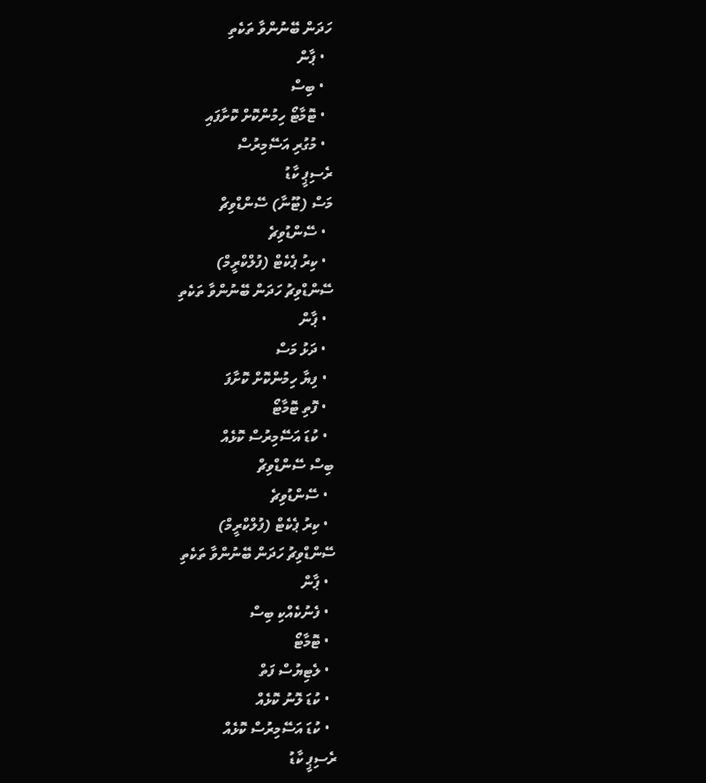ހަދަން ބޭނުންވާ ތަކެތި
  • ޕާން
  • ބިސް
  • ޓޮމާޓޯ ހިމުންކޮށް ކޮށާފައި
  • މުގުރި އަސޭމިރުސް
ރެސިޕީ ކާޑު
މަސް (ޓޫނާ) ސޭންޑްވިޗް
  • ސޭންޑުވިޗެ
  • ކިރު ޕެކެޓް (ފުލްކްރީމް)
ސޭންޑްވިޗު ހަދަން ބޭނުންވާ ތަކެތި
  • ޕާން
  • ދަޅު މަސް
  • ފިޔާ ހިމުންކޮށް ކޮށާފަ
  • ފޮތި ޓޮމާޓޯ
  • ކުޑަ އަސޭމިރުސް ކޮޅެއް
ބިސް ސޭންޑްވިޗް
  • ސޭންޑުވިޗެ
  • ކިރު ޕެކެޓް (ފުލްކްރީމް)
ސޭންޑްވިޗު ހަދަން ބޭނުންވާ ތަކެތި
  • ޕާން
  • ފެނުކެއްކި ބިސް
  • ޓޮމާޓޯ
  • ލެޓިޔުސް ފަތް
  • ކުޑަ ލޮނު ކޮޅެއް
  • ކުޑަ އަސޭމިރުސް ކޮޅެއް
ރެސިޕީ ކާޑު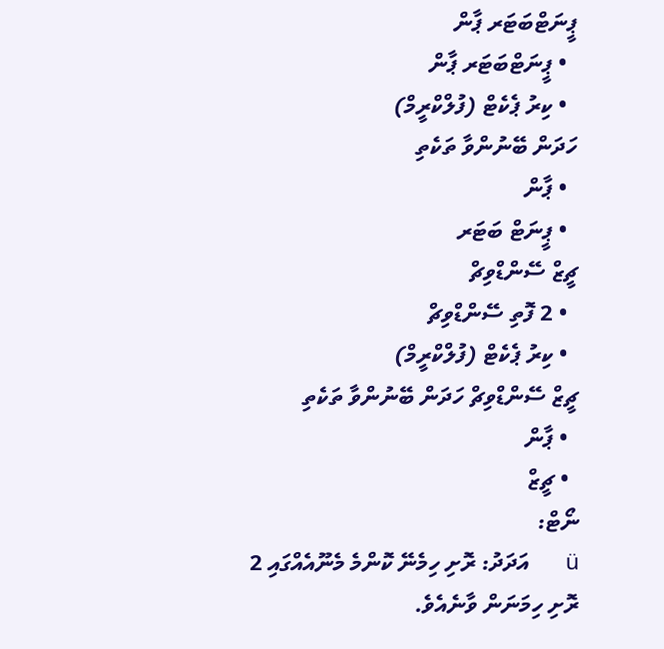ޕީނަޓްބަޓަރ ޕާން
  • ޕީނަޓްބަޓަރ ޕާން
  • ކިރު ޕެކެޓް (ފުލްކްރީމް)
ހަދަން ބޭނުންވާ ތަކެތި
  • ޕާން
  • ޕީނަޓް ބަޓަރ
ޗީޒް ސޭންޑްވިޗް
  • 2 ފޮތި ސޭންޑްވިޗް
  • ކިރު ޕެކެޓް (ފުލްކްރީމް)
ޗީޒް ސޭންޑްވިޗް ހަދަން ބޭނުންވާ ތަކެތި
  • ޕާން
  • ޗީޒް
ނޯޓް:
ü      އަދަދު: ރޮށި ހިމެނޭ ކޮންމެ މެނޫއެއްގައި 2 ރޮށި ހިމަނަން ވާނެއެވެ.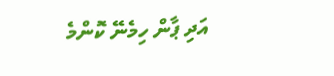އަދި ޕާން ހިމެނޭ ކޮންމެ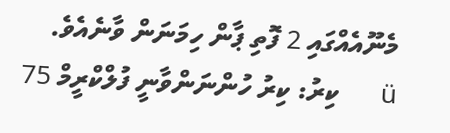މެނޫއެއްގައި 2 ފޮތި ޕާން ހިމަނަން ވާނެއެވެ.
ü      ކިރު: ކިރު ހުންނަންވާނީ ފުލްކްރީމް 75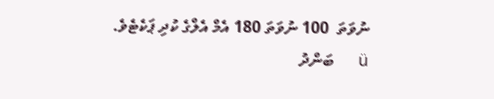ނުވަތަ  100 ނުވަތަ 180 އެމް އެލްގެ ކުދި ޕަކެޓެވެ.
ü      ބަންދު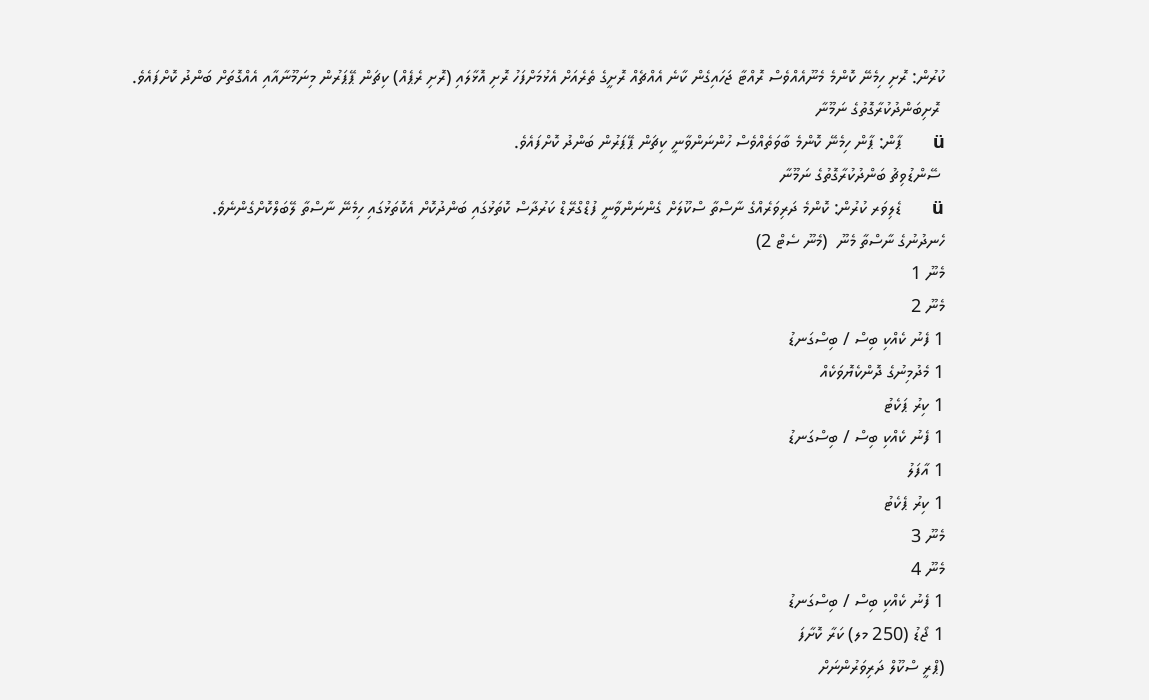ކުރުން: ރޮށި ހިމެނޭ ކޮންމެ މެނޫއެއްވެސް ރޮއްޓާ ޖަހައިގެން ކާނެ އެއްޗެއް ރޮށީގެ ތެރެއަށް އެޅުމަށްފަހު ރޮށި އޮޅާލައި (ރޮށި ރެޕެއް) ކިޗަން ޕޭޕަރުން މިނަމޫނާއާއި އެއްގޮތަށް ބަންދު ކޮށްފައެވެ.
 ރޮށިބަންދުކުރާގޮތުގެ ނަމޫނާ
ü      ޕާން: ޕާން ހިމެނޭ ކޮންމެ ބާވަތެއްވެސް ހުންނަންވާނީ ކިޗަން ޕޭޕަރުން ބަންދު ކޮށްފައެވެ.
 ސޭންޑުވިޗު ބަންދުކުރާގޮތުގެ ނަމޫނާ
ü      ޑެލިވަރ ކުރުން: ކޮންމެ ދަރިވަރެއްގެ ނާސްތާ ސްކޫލަށް ގެންނަންވާނީ ފުޑްގްރޭޑް ކަރުދާސް ކޮތަޅުގައި ބަންދުކޮށް އެކޮތަޅުގައި ހިމެނޭ ނާސްތާ ލޭބަލްކޮށްގެންނެވެ.
ހެނދުނުގެ ނާސްތާ މެނޫ  (މެނޫ ސެޓް 2)
މެނޫ 1
މެނޫ 2
1 ފެނު ކެއްކި ބިސް / ބިސްގަނޑު
1 މެދުމިނުގެ ދޮންކެޔޮވަކެއް
1 ކިރު ޕަކެޓު
1 ފެނު ކެއްކި ބިސް / ބިސްގަނޑު
1 އާފަލު
1 ކިރު ޕެކެޓު
މެނޫ 3
މެނޫ 4
1 ފެނު ކެއްކި ބިސް / ބިސްގަނޑު
1 ޖޯޑު (250 މލ) ކަރާ ކޮށާފަ
(ޕްރީ ސްކޫލް ދަރިވަރުންނަށް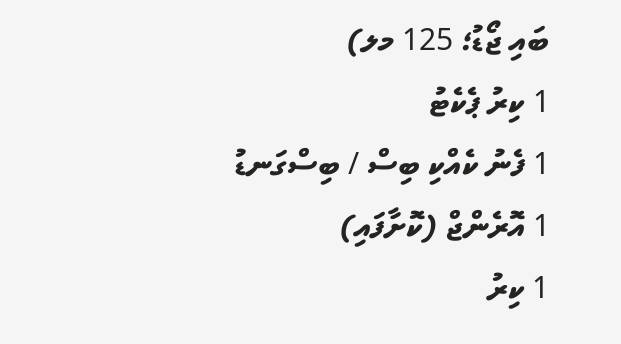ބައި ޖޯޑު؛ 125 މލ)
1 ކިރު ޕެކެޓު
1 ފެނު ކެއްކި ބިސް / ބިސްގަނޑު
1 އޮރެންޖް (ކޮށާފައި)
1 ކިރު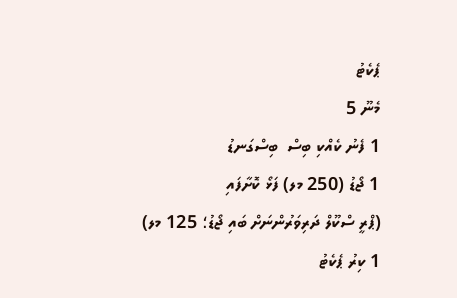ޕެކެޓު
މެނޫ 5
1 ފެނު ކެއްކި ބިސް  ބިސްގަނޑު
1 ޖޯޑު (250 މލ) ފަޅޯ ކޮށާފައި
(ޕްރީ ސްކޫލް ދަރިވަރުންނަށް ބައި ޖޯޑު؛ 125 މލ)
1 ކިރު ޕެކެޓު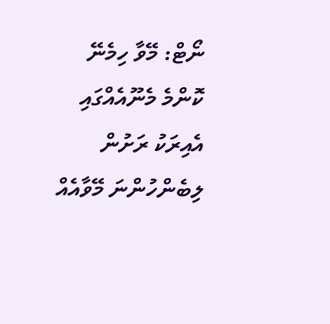ނޯޓް: މޭވާ ހިމެނޭ ކޮންމެ މެނޫއެއްގައި އެއިރަކު ރަށުން ލިބެންހުންނަ މޭވާއެއް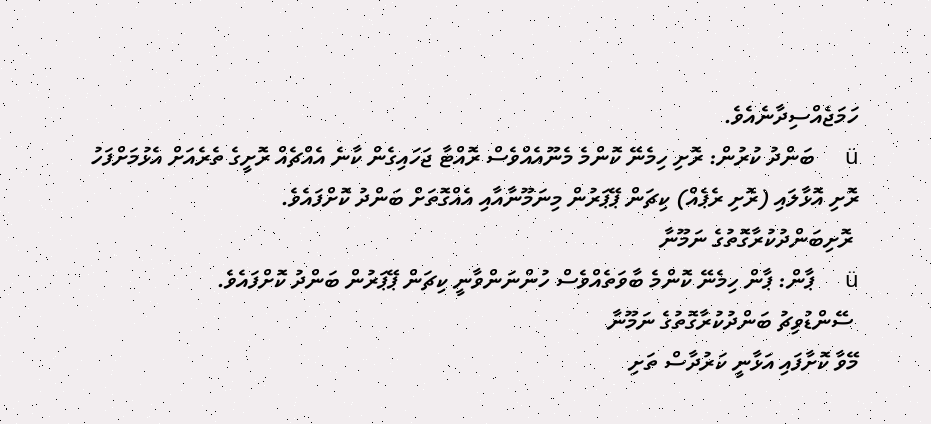ހަމަޖެއްސިދާނެއެވެ.
ü     ބަންދު ކުރުން: ރޮށި ހިމެނޭ ކޮންމެ މެނޫއެއްވެސް ރޮއްޓާ ޖަހައިގެން ކާނެ އެއްޗެއް ރޮށީގެ ތެރެއަށް އެޅުމަށްފަހު ރޮށި އޮޅާލައި (ރޮށި ރެޕެއް) ކިޗަން ޕޭޕަރުން މިނަމޫނާއާއި އެއްގޮތަށް ބަންދު ކޮށްފައެވެ.
 ރޮށިބަންދުކުރާގޮތުގެ ނަމޫނާ
ü     ޕާން: ޕާން ހިމެނޭ ކޮންމެ ބާވަތެއްވެސް ހުންނަންވާނީ ކިޗަން ޕޭޕަރުން ބަންދު ކޮށްފައެވެ.
 ސޭންޑުވިޗު ބަންދުކުރާގޮތުގެ ނަމޫނާ
މޭވާ ކޮށާފައި އަޅާނީ ކަރުދާސް ތަށި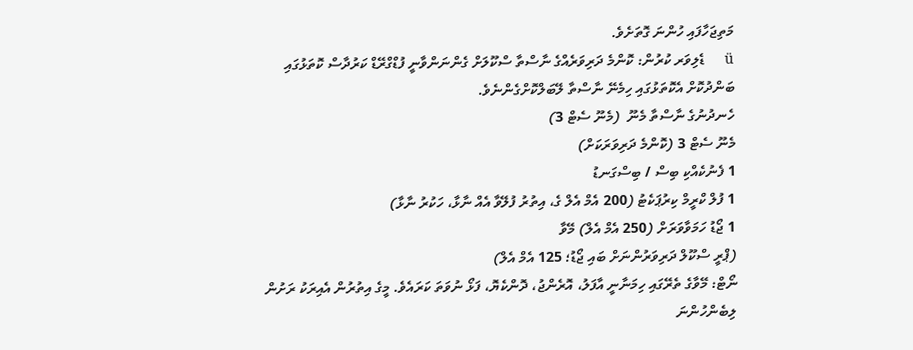މަތިޖަހާފައި ހުންނަ ގޮތަށެވެ.
ü     ޑެލިވަރ ކުރުން: ކޮންމެ ދަރިވަރެއްގެ ނާސްތާ ސްކޫލަށް ގެންނަންވާނީ ފުޑްގްރޭޑް ކަރުދާސް ކޮތަޅުގައި ބަންދުކޮށް އެކޮތަޅުގައި ހިމެނޭ ނާސްތާ ލޭބަލްކޮށްގެންނެވެ.
ހެނދުނުގެ ނާސްތާ މެނޫ  (މެނޫ ސެޓް 3)
މެނޫ ސެޓް 3 (ކޮންމެ ދަރިވަރަކަށް)
1 ފެނުކެއްކި ބިސް / ބިސްގަނޑު
1 ފުލް ކްރީމް ކިރުޕަކެޓު (200 އެމް އެލް ގެ، އިތުރު ފުލޭވާ އެއް ނާޅާ، ހަކުރު ނާޅާ)
1 ޖޯޑު ހަމަވާވަރަށް (250 އެމް އެލް) މޭވާ
(ޕްރީ ސްކޫލް ދަރިވަރުންނަށް ބައި ޖޯޑު؛ 125 އެމް އެލް)
ނޯޓް: މޭވާގެ ތެރޭގައި ހިމަނާނީ އާފަލު، އޮރެންޖު، ދޮންކެޔޮ، ފަޅޯ ނުވަތަ ކަރައެވެ. މީގެ އިތުރުން އެއިރަކު ރަށުން ލިބެންހުންނަ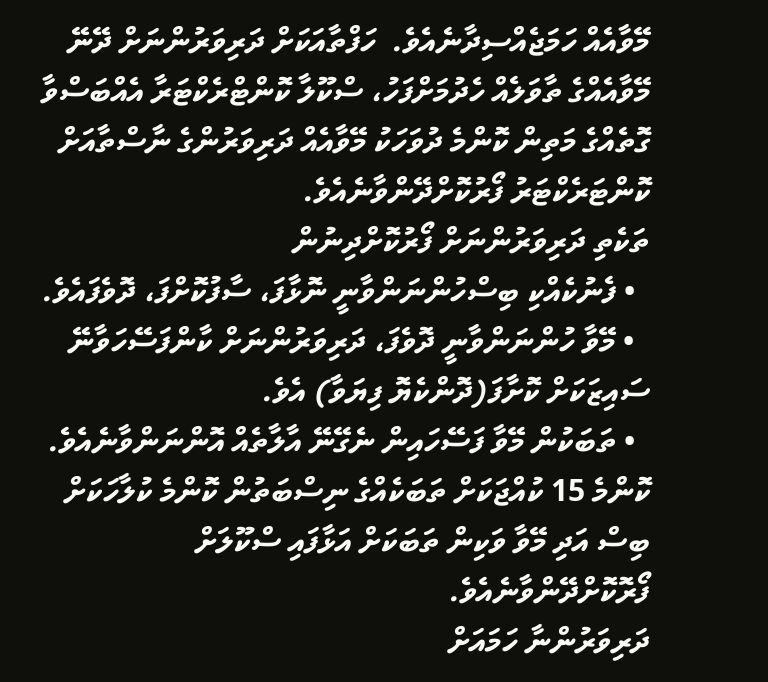މޭވާއެއް ހަމަޖެއްސިދާނެއެވެ.  ހަފްތާއަކަށް ދަރިވަރުންނަށް ދޭނޭ މޭވާއެއްގެ ތާވަލެއް ހެދުމަށްފަހު، ސްކޫލާ ކޮންޓްރެކްޓަރާ އެއްބަސްވާ ގޮތެއްގެ މަތިން ކޮންމެ ދުވަހަކު މޭވާއެއް ދަރިވަރުންގެ ނާސްތާއަށް ކޮންޓަރެކްޓަރު ފޯރުކޮށްދޭންވާނެއެވެ.
ތަކެތި ދަރިވަރުންނަށް ފޯރުކޮށްދިނުން
  • ފެނުކެއްކި ބިސްހުންނަންވާނީ ނޮޅާފަ، ސާފުކޮށްފަ، ދޮވެފައެވެ.
  • މޭވާ ހުންނަންވާނީ ދޮވެފަ، ދަރިވަރުންނަށް ކާންފަސޭހަވާނޭ ސައިޒަކަށް ކޮށާފަ(ދޮންކެޔޮ ފިޔަވާ) އެވެ.
  • ތަބަކުން މޭވާ ފަސޭހައިން ނެގޭނޭ އާލާތެއް އޮންނަންވާނެއެވެ.
ކޮންމެ 15 ކުއްޖަކަށް ތަބަކެއްގެ ނިސްބަތުން ކޮންމެ ކުލާހަކަށް ބިސް އަދި މޭވާ ވަކިން ތަބަކަށް އަޅާފައި ސްކޫލަށް ފޯރޮކޮށްދޭންވާނެއެވެ.
ދަރިވަރުންނާ ހަމައަށް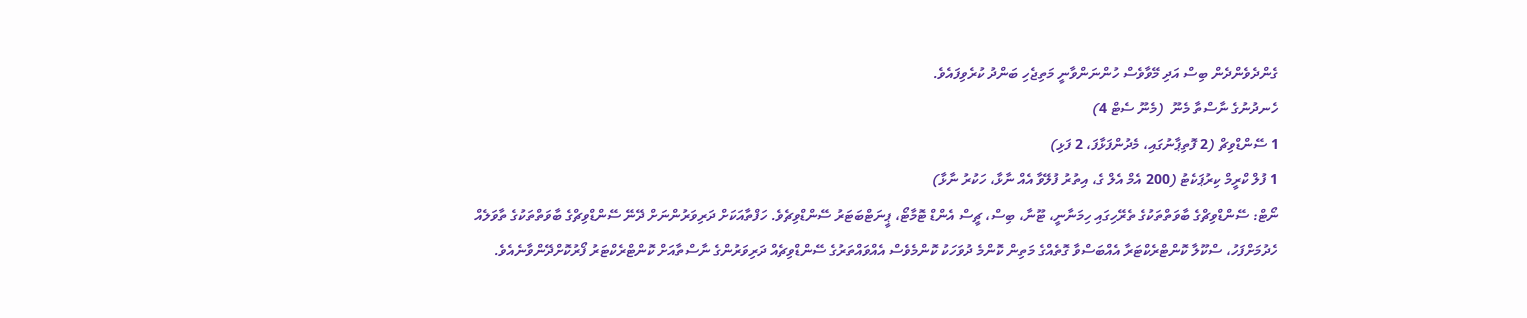ގެންދެވެންދެން ބިސް އަދި މޭވާވެސް ހުންނަންވާނީ މަތިޖެހި ބަންދު ކުރެވިފައެވެ.
ހެނދުނުގެ ނާސްތާ މެނޫ  (މެނޫ ސެޓް 4)
1 ސޭންޑްވިޗް (2 ފޮތިޕާނުގައި، މެދުންފަޅާފަ، 2 ފަޅި)
1 ފުލް ކްރީމް ކިރުޕަކެޓު (200 އެމް އެލް ގެ، އިތުރު ފުލޭވާ އެއް ނާޅާ، ހަކުރު ނާޅާ)
ނޯޓް: ސޭންޑްވިޗްގެ ބާވަތްތަކުގެ ތެރޭހިގައި ހިމަނާނީ، ޓޫނާ، ބިސް، ޗީސް އެންޑް ޓޮމާޓޯ، ޕީނަޓްބަޓަރު ސޭންޑްވިޗެވެ. ހަފްތާއަކަށް ދަރިވަރުންނަށް ދޭނޭ ސޭންޑްވިޗްގެ ބާވަތްތަކުގެ ތާވަލެއް ހެދުމަށްފަހު، ސްކޫލާ ކޮންޓްރެކްޓަރާ އެއްބަސްވާ ގޮތެއްގެ މަތިން ކޮންމެ ދުވަހަކު ކޮންމެވެސް އެއްވައްތަރުގެ ސޭންޑްވިޗެއް ދަރިވަރުންގެ ނާސްތާއަށް ކޮންޓްރެކްޓަރު ފޯރުކޮށްދޭންވާނެއެވެ.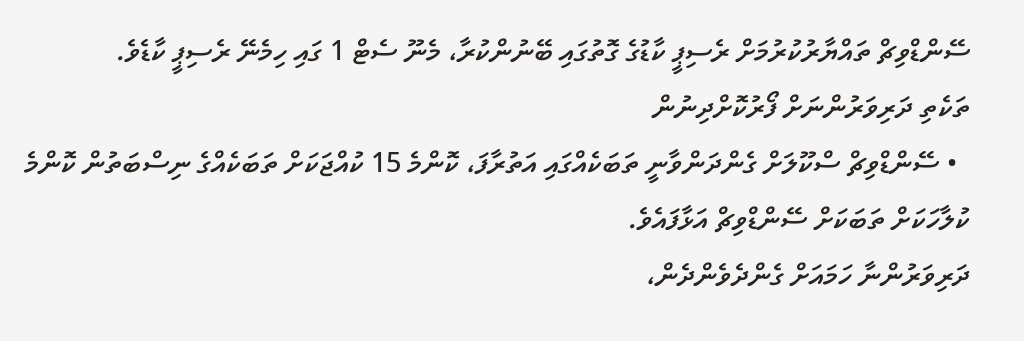ސޭންޑްވިޗް ތައްޔާރުކުރުމަށް ރެސިޕީ ކާޑުގެ ގޮތުގައި ބޭނުންކުރާ، މެނޫ ސެޓް 1 ގައި ހިމެނޭ ރެސިޕީ ކާޑެވެ.
ތަކެތި ދަރިވަރުންނަށް ފޯރުކޮށްދިނުން
  • ސޭންޑްވިޗް ސްކޫލަށް ގެންދަންވާނީ ތަބަކެއްގައި އަތުރާފަ، ކޮންމެ 15 ކުއްޖަކަށް ތަބަކެއްގެ ނިސްބަތުން ކޮންމެ ކުލާހަކަށް ތަބަކަށް ސޭންޑްވިޗް އަޅާފައެވެ.
ދަރިވަރުންނާ ހަމައަށް ގެންދެވެންދެން،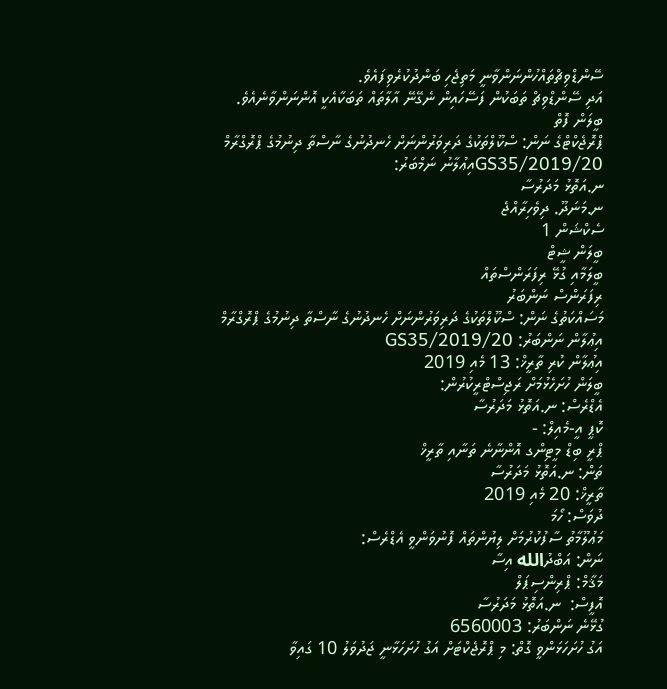ސޭންޑްވިޗްތައްހުންނަންވާނީ މަތިޖެހި ބަންދުކުރެވިފައެވެ.
އަދި ސޭންޑްވިޗް ތަބަކުން ފަސޭހައިން ނެގޭނޭ އާލާތައް ތަބަކާއެކީ އޮންނަންވާނެއެވެ.
ބީލަން ފޮތް
ޕްރޮޖެކްޓްގެ ނަން: ސްކޫލްތަކުގެ ދަރިވަރުންނަށް ހެނދުނުގެ ނާސްތާ ދިނުމުގެ ޕްރޮގްރާމް
GS35/2019/20އިޢުލާނު ނަމްބަރު:
ނ.އަތޮޅު މަދަރުސާ
ނ.މަނަދޫ. ދިވެހިރާއްޖެ
ސެކްޝަން 1
ބީލަން ޝީޓް
ބީލަމާއި ގުޅޭ ރިފަރަންސްތައް
ރިފަރަންސް ނަންބަރު
މަސައްކަތުގެ ނަން: ސްކޫލްތަކުގެ ދަރިވަރުންނަށް ހެނދުނުގެ ނާސްތާ ދިނުމުގެ ޕްރޮގްރާމް
އިޢުލާން ނަންބަރު: GS35/2019/20
އިޢުލާން ކުރި ތާރީޚް: 13 މެއި 2019
ބީލަން ހުށަހެޅުމަށް ރަޖިސްޓްރީކުރުން:
އެޑްރެސް: ނ.އަތޮޅު މަދަރުސާ
ކޮޕީ އީ-މެއިލް: -
ޕްރީ ބިޑް މީޓިންގ އޮންނާނެ ތަނާއި ތާރީޚް
ތަން: ނ.އަތޮޅު މަދަރުސާ
ތާރީޚް: 20 މެއި 2019
ދުވަސް: ހޯމަ
މަޢުލޫމާތު ސާފުކުރުމަށް ލިޔުންތައް ފޮނުވަންވީ އެޑްރެސް:
ނަން: އަބްދުالله އިސާ
މަޤާމް: ޕްރިންސިޕަލް
އޮފީސް:  ނ.އަތޮޅު މަދަރުސާ
ގުޅޭނެ ނަންބަރު: 6560003
އަގު ހުށަހަޅަންވީ ގޮތް: މި ޕްރޮޖެކްޓަށް އަގު ހުށަހަޅާނީ ޖަދުވަލު 10 ގައިވާ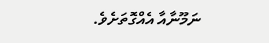ނަމޫނާއާ އެއްގޮތަށެވެ.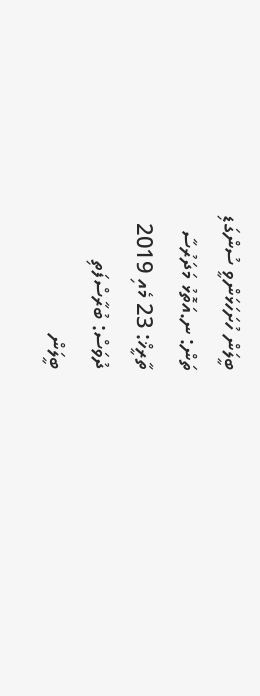ބީލަން ހުށަހަޅަންވީ ސުންގަޑި
ތަން: ނ.އަތޮޅު މަދަރުސާ
ތާރީޚް: 23 މެއި 2019
ދުވަސް: ބުރާސްފަތި
ބީލަން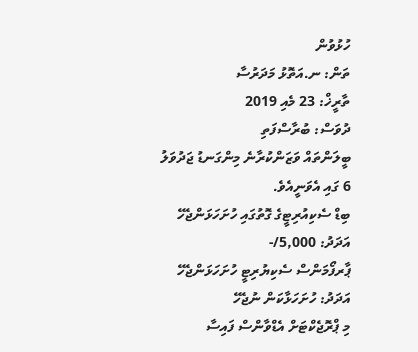ހުޅުވުން
ތަން: ނ.އަތޮޅު މަދަރުސާ
ތާރީޚް: 23 މެއި 2019
ދުވަސް: ބުރާސްފަތި
ބީލަންތައް ވަޒަންކުރާނެ މިންގަނޑު ޖަދުވަލު 6 ގައި އެވަނީއެވެ.
ބިޑް ސެކިއުރިޓީގެ ގޮތުގައި ހުށަހަޅަންޖެހޭ އަދަދު: 5,000/-
ޕާރފޯމަންސް ސެކިޔުރިޓީ ހުށަހަޅަންޖެހޭ އަދަދު: ހުށަހަޅާކަން ނުޖެހޭ
މި ޕްރޮޖެކްޓަށް އެޑްވާންސް ފައިސާ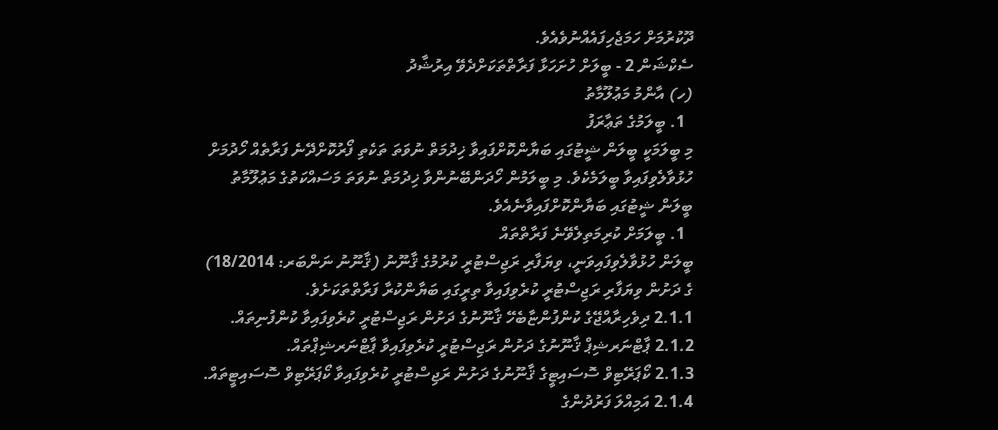ދޫކުރުމަށް ހަމަޖެހިފައެއްނުވެއެވެ.
ސެކްޝަން 2 - ބީލަށް ހުށަހަޅާ ފަރާތްތަކަށްދެވޭ އިރުޝާދު
(ހ) އާންމު މަޢުލޫމާތު
  1. ބީލަމުގެ ތަޢާރަފު
މި ބީލަމަކީ ބީލަން ޝީޓުގައި ބަޔާންކޮށްފައިވާ ޚިދުމަތް ނުވަތަ ތަކެތި ފޯރުކޮށްދޭނެ ފަރާތެއް ހޯދުމަށް ހުޅުވާލެވިފައިވާ ބީލަމެކެވެ. މި ބީލަމުން ހޯދަންބޭނުންވާ ޚިދުމަތް ނުވަތަ މަސައްކަތުގެ މަޢުލޫމާތު ބީލަން ޝީޓުގައި ބަޔާންކޮށްފައިވާނެއެވެ.
  1. ބީލަމަށް ކުރިމަތިލެވޭނެ ފަރާތްތައް
ބީލަން ހުޅުވާލެވިފައިވަނީ، ވިޔަފާރި ރަޖިސްޓުރީ ކުރުމުގެ ޤާނޫނު (ޤާނޫނު ނަންބަރ: 18/2014) ގެ ދަށުން ވިޔަފާރި ރަޖިސްޓުރީ ކުރެވިފައިވާ ތިރީގައި ބަޔާންކުރާ ފަރާތްތަކަށެވެ.
2.1.1 ދިވެހިރާއްޖޭގެ ކުންފުންޏާބެހޭ ޤާނޫނުގެ ދަށުން ރަޖިސްޓުރީ ކުރެވިފައިވާ ކުންފުނިތައް.
2.1.2 ޕާޓްނަރޝިޕް ޤާނޫނުގެ ދަށުން ރަޖިސްޓުރީ ކުރެވިފައިވާ ޕާޓްނަރޝިޕްތައް.
2.1.3 ކޯޕަރޭޓިވް ސޮސައިޓީގެ ޤާނޫނުގެ ދަށުން ރަޖިސްޓުރީ ކުރެވިފައިވާ ކޯޕަރޭޓިވް ސޮސައިޓީތައް.
2.1.4 އަމިއްލަ ފަރުދުންގެ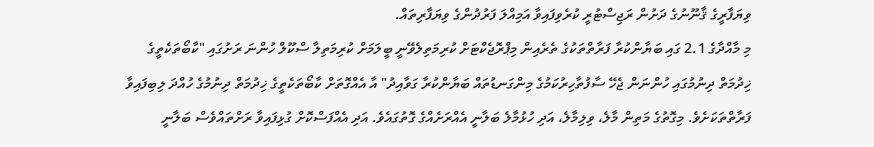ވިޔަފާރީގެ ޤާނޫނުގެ ދަށުން ރަޖިސްޓުރީ ކުރެވިފައިވާ އަމިއްލަ ފަރުދުންގެ ވިޔަފާރިތައް.
މި މާއްދާގެ 2.1 ގައި ބަޔާންކުރާ ފަރާތްތަކުގެ ތެރެއިން މިޕްރޮޖެކްޓަށް ކުރިމަތިލެވޭނީ ބީލަމަށް ކުރިމަތިލާ ސްކޫލް ހުންނަ ރަށުގައި "ކާބޯތަކެތީގެ ޚިދުމަތް ދިނުމުގައި ހުންނަން ޖެހޭ ސާފުތާހިރުކަމުގެ މިންގަނޑުތައް ބަޔާންކުރާ ގަވާއިދު" އާ އެއްގޮތަށް ކާބޯތަކެތީގެ ޚިދުމަތް ދިނުމުގެ ހުއްދަ ލިބިފައިވާ ފަރާތްތަކަށެވެ. މިގޮތުގެ މަތިން މާލެ، ވިލިމާލެ، އަދި ހުޅުމާލެ ބަލާނީ އެއްރަށެއްގެ ގޮތުގައެވެ. އަދި އެއްފަސްކޮށް ގުޅިފައިވާ ރަށްތައްވެސް ބަލާނީ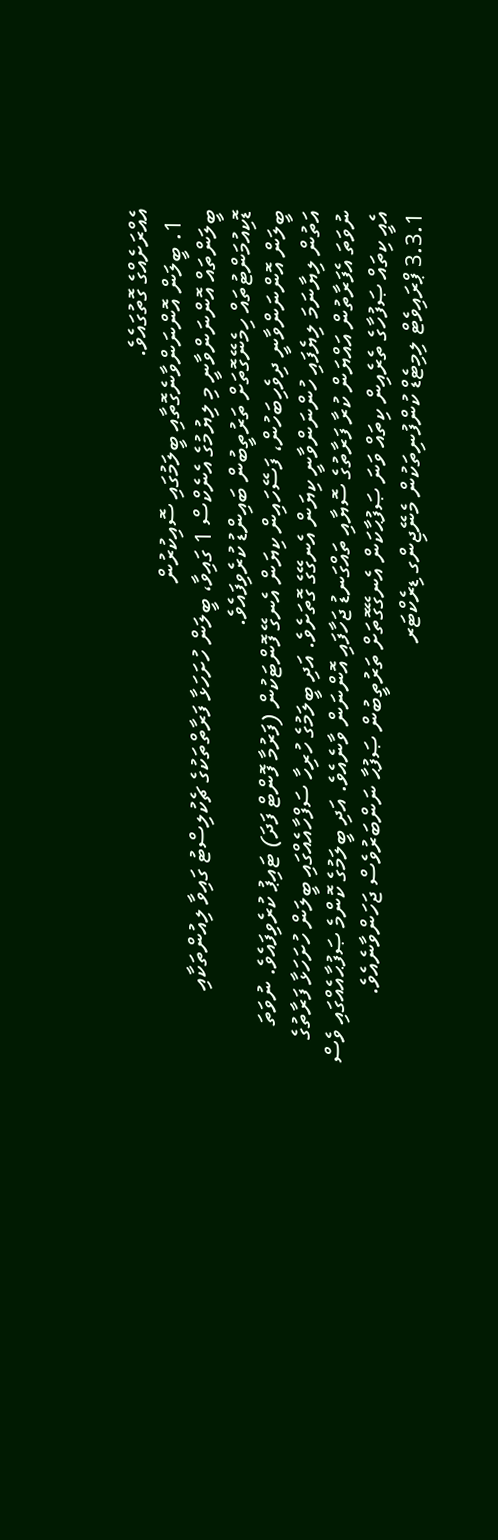އެއްރަށެއްގެ ގޮތުގައެވެ.
  1. ބީލަން އޮންނަންވާނެގޮތާއި ބީލަމުގައި ސޮއިކުރުން
ބީލަންތައް އޮންނަންވާނީ މި ލިޔުމުގެ އެނެކްސް 1 ގައިވާ، ބީލަން ހުށަހަޅާ ފަރާތްތަކުގެ ޗެކުލިސްޓު ގައިވާ ލިއުންތަކާއި ޑޮކިއުމަންޓުތައް ހިމެނޭގޮތަށް ތަރުތީބުން ބައިންޑު ކުރެވިފައެވެ.
ބީލަން އޮންނަންވާނީ ދިވެހިބަހުން، ފަސޭހައިން ކިޔަން އެނގޭ ފޮންޓަކުން (ފަރުމާ ފޮންޓް ފަދަ) ޓައިޕު ކުރެވިފައެވެ. ނުވަތަ އަތުން ލިޔާނަމަ ލިޔެފައި ހުންނަންވާނީ ކިޔަން އެނގޭގެ ގޮތަށެވެ. އަދި ބީލަމުގެ ހުރިހާ ސަފްހާއެއްގައި ބީލަން ހުށަހަޅާ ފަރާތުގެ ނުވަތަ އެފަރާތުން އައްޔަން ކުރާ ފަރާތުގެ ސޮޔާއި ތައްގަނޑު ޖަހާފައި އޮންނަން ވާނެއެވެ. އަދި ބީލަމުގެ ކޮންމެ ޞަފުޙާއެއްގައި ވެސް އެއީ ކިތައް ޞަފުހާގެ ތެރެއިން ކިތައް ވަނަ ޞަފުޙާކަން އެނގޭގޮތަށް ތަރުތީބުން ޞަފުޙާ ނަންބަރުވެސް ޖަހަންވާނެއެވެ.
3.3.1 ޕްރައިވެޓް ލިމިޓެޑް ކުންފުނިތަކުން މެނޭޖިންގ ޑިރެކްޓަރ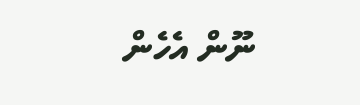ނޫން އެހެން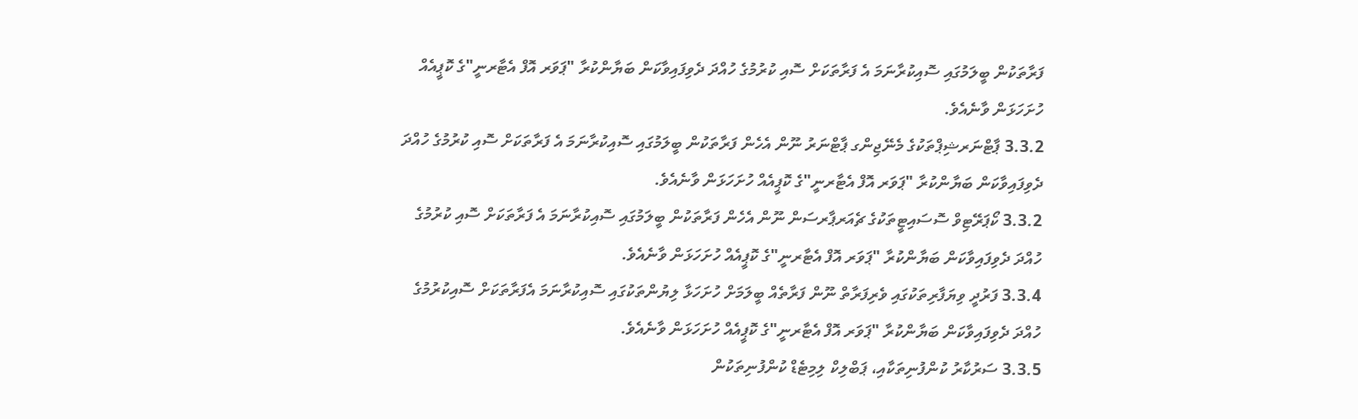ފަރާތަކުން ބީލަމުގައި ސޮއިކުރާނަމަ އެ ފަރާތަކަށް ސޮއި ކުރުމުގެ ހުއްދަ ދެވިފައިވާކަން ބަޔާންކުރާ "ޕަވަރ އޮފް އެޓާރނީ"ގެ ކޮޕީއެއް ހުށަހަޅަން ވާނެއެވެ.
3.3.2 ޕާޓްނަރޝިޕްތަކުގެ މެނޭޖިންގ ޕާޓްނަރު ނޫން އެހެން ފަރާތަކުން ބީލަމުގައި ސޮއިކުރާނަމަ އެ ފަރާތަކަށް ސޮއި ކުރުމުގެ ހުއްދަ ދެވިފައިވާކަން ބަޔާންކުރާ "ޕަވަރ އޮފް އެޓާރނީ"ގެ ކޮޕީއެއް ހުށަހަޅަން ވާނެއެވެ.
3.3.2 ކޯޕަރޭޓިވް ސޮސައިޓީތަކުގެ ޗެއަރޕާރސަން ނޫން އެހެން ފަރާތަކުން ބީލަމުގައި ސޮއިކުރާނަމަ އެ ފަރާތަކަށް ސޮއި ކުރުމުގެ ހުއްދަ ދެވިފައިވާކަން ބަޔާންކުރާ "ޕަވަރ އޮފް އެޓާރނީ"ގެ ކޮޕީއެއް ހުށަހަޅަން ވާނެއެވެ.
3.3.4 ފަރުދީ ވިޔަފާރިތަކުގައި ވެރިފަރާތް ނޫން ފަރާތެއް ބީލަމަށް ހުށަހަޅާ ލިޔުންތަކުގައި ސޮއިކުރާނަމަ އެފަރާތަކަށް ސޮއިކުރުމުގެ ހުއްދަ ދެވިފައިވާކަން ބަޔާންކުރާ "ޕަވަރ އޮފް އެޓާރނީ"ގެ ކޮޕީއެއް ހުށަހަޅަން ވާނެއެވެ.
3.3.5 ސަރުކާރު ކުންފުނިތަކާއި، ޕަބްލިކް ލިމިޓެޑް ކުންފުނިތަކުން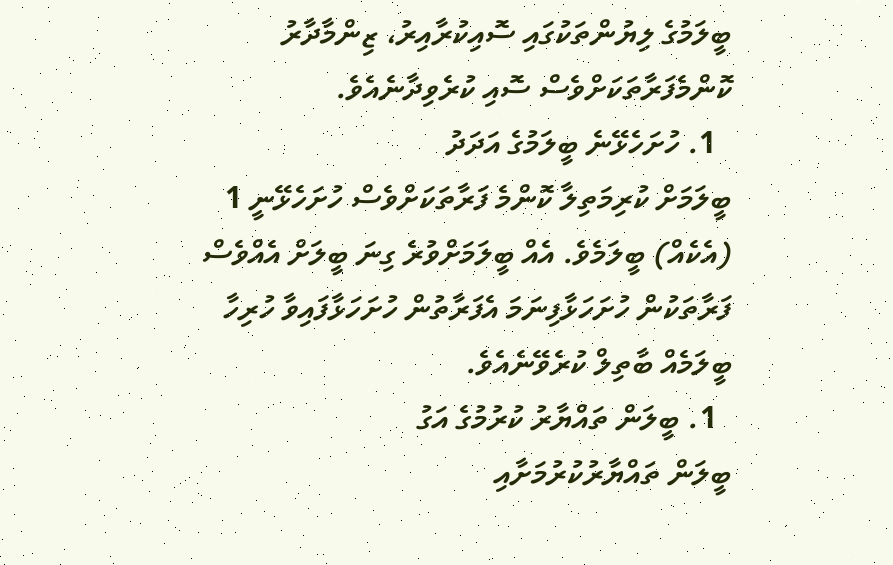ބީލަމުގެ ލިޔުންތަކުގައި ސޮއިކުރާއިރު، ޒިންމާދާރު ކޮންމެފަރާތަކަށްވެސް ސޮއި ކުރެވިދާނެއެވެ.
  1. ހުށަހެޅޭނެ ބީލަމުގެ އަދަދު
ބީލަމަށް ކުރިމަތިލާ ކޮންމެ ފަރާތަކަށްވެސް ހުށަހެޅޭނީ 1 (އެކެއް) ބީލަމެވެ. އެއް ބީލަމަށްވުރެ ގިނަ ބީލަށް އެއްވެސް ފަރާތަކުން ހުށަހަޅާފިނަމަ އެފަރާތުން ހުށަހަޅާފައިވާ ހުރިހާ ބީލަމެއް ބާތިލް ކުރެވޭނެއެވެ.
  1. ބީލަން ތައްޔާރު ކުރުމުގެ އަގު
ބީލަން ތައްޔާރުކުރުމަށާއި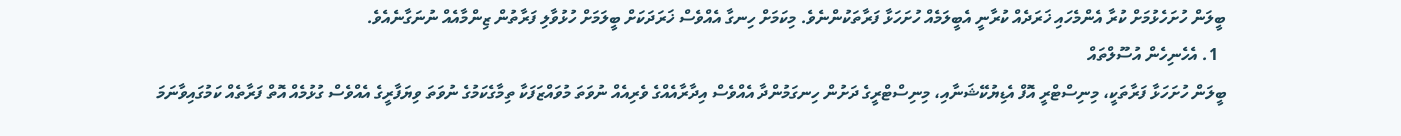ބީލަން ހުށަހެޅުމަށް ކުރާ އެންމެހައި ޚަރަދެއް ކުރާނީ އެބީލަމެއް ހުށަހަޅާ ފަރާތަކުންނެވެ. މިކަމަށް ހިނގާ އެއްވެސް ޚަރަދަކަށް ބީލަމަށް ހުޅުވާލި ފަރާތުން ޒިންމާއެއް ނުނަގާނެއެވެ.
  1. އެހެނިހެން އުސޫލްތައް
ބީލަން ހުށަހަޅާ ފަރާތަކީ، މިނިސްޓްރީ އޮފް އެޑިޔުކޭޝަނާއި، މިނިސްޓްރީގެ ދަށުން ހިނގަމުންދާ އެއްވެސް އިދާރާއެއްގެ ވެރިއެއް ނުވަތަ މުވައްޒަފަކާ ތިމާގެކަމުގެ ނުވަތަ ވިޔަފާރީގެ އެއްވެސް ގުޅުމެއް އޮތް ފަރާތެއް ކަމުގައިވާނަމަ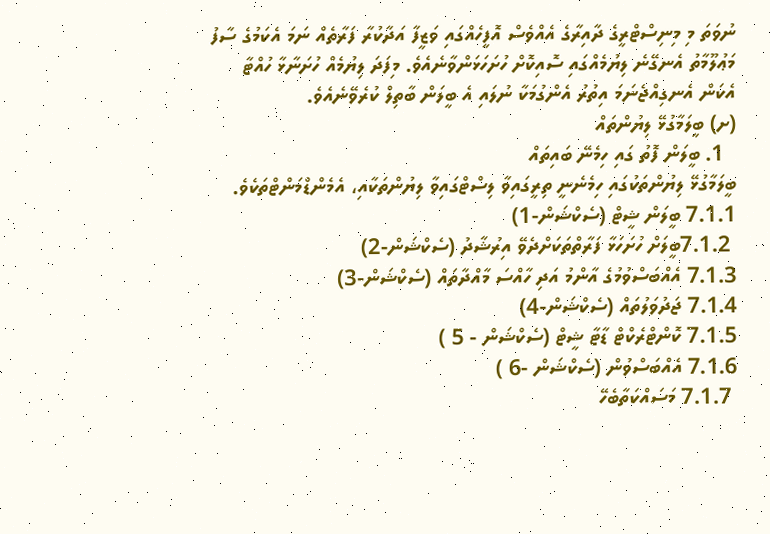ނުވަތަ މި މިނިސްޓްރީގެ ދާއިރާގެ އެއްވެސް އޮފީހެއްގައި ވަޒީފާ އަދާކުރާ ފަރާތެއް ނަމަ އެކަމުގެ ސާފު މަޢުލޫމާތު އެނގޭނެ ލިޔުމެއްގައި ސޮއިކޮށް ހުށަހަޅަންވާނެއެވެ. މިފަދަ ލިޔުމެއް ހުށަނާޅާ ހުއްޓާ  އެކަން އެނގިއްޖެނަމަ އިތުރު އެންގުމަކާ ނުލައި އެ ބީލަން ބާތިލް ކުރެވޭނެއެވެ.
(ށ) ބީލަމާގުޅޭ ލިޔުންތައް
  1. ބީލަން ފޮތު ގައި ހިމެނޭ ބައިތައް
ބީލަމާގުޅޭ ލިޔުންތަކުގައި ހިމެނެނީ ތިރީގައިވާ ލިސްޓްގައިވާ ލިޔުންތަކާއި، އެމެންޑްމަންޓްތަކެވެ.
7.1.1 ބީލަން ޝީޓް (ސެކްޝަން-1)
 7.1.2ބީލަށް ހުށަހަޅާ ފަރާތްތަކަށްދެވޭ އިރުޝާދު (ސެކްޝަން-2)
7.1.3 އެއްބަސްވުމުގެ އާންމު އަދި ހާއްސަ މާއްދާތައް (ސެކްޝަން-3)
7.1.4 ޖަދުވަލުތައް (ސެކްޝަން-4)
7.1.5 ކޮންޓްރެކްޓް ޑާޓާ ޝީޓް (ސެކްޝަން - 5 )
7.1.6 އެއްބަސްވުން (ސެކްޝަން -6 )
 7.1.7 މަސައްކަތާބެހޭ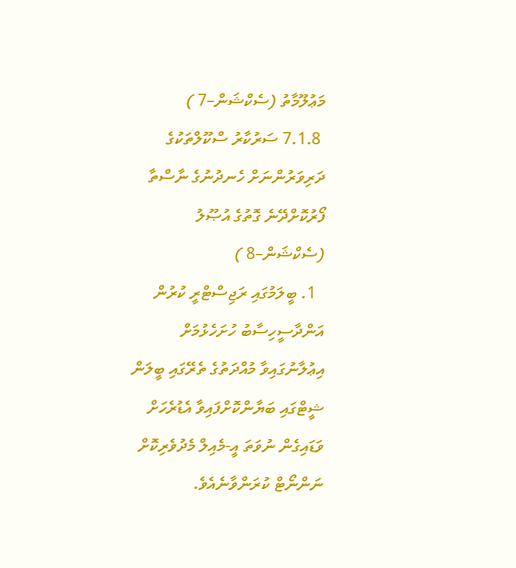މަޢުލޫމާތު (ސެކްޝަން–7 )
 7.1.8 ސަރުކާރު ސްކޫލްތަކުގެ ދަރިވަރުންނަށް ހެނދުނުގެ ނާސްތާ ފޯރުކޮށްދޭނެ ގޮތުގެ އުޞޫލު (ސެކްޝަން–8 )
  1. ބީލަމުގައި ރަޖިސްޓްރީ ކުރުން
އަންދާސީހިސާބު ހުށަހެޅުމަށް އިޢުލާނުގައިވާ މުއްދަތުގެ ތެރޭގައި ބީލަން ޝީޓްގައި ބަޔާންކޮށްފައިވާ އެޑުރެހަށް ވަޑައިގެން ނުވަތަ އީ-މެއިލް މެދުވެރިކޮށް ނަންނޯޓް ކުރަންވާނެއެވެ.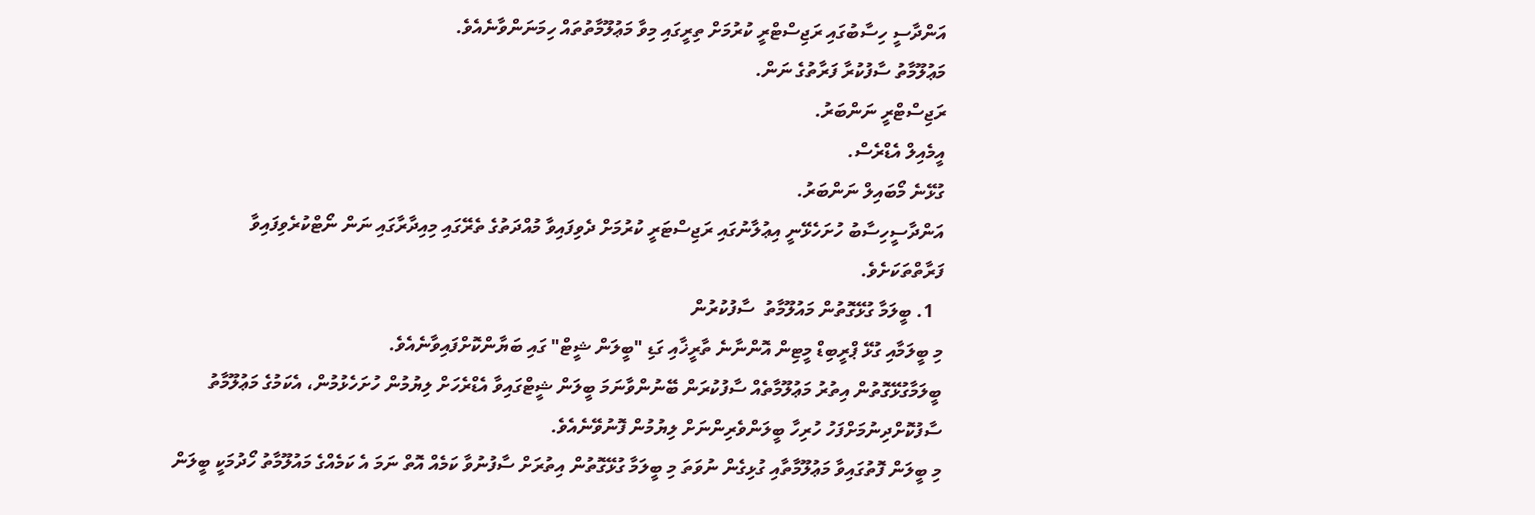އަންދާސީ ހިސާބުގައި ރަޖިސްޓްރީ ކުރުމަށް ތިރީގައި މިވާ މަޢުލޫމާތުތައް ހިމަނަންވާނެއެވެ.
މަޢުލޫމާތު ސާފުކުރާ ފަރާތުގެ ނަން.
ރަޖިސްޓްރީ ނަންބަރު.
އީމެއިލް އެޑްރެސް.
ގުޅޭނެ މޯބައިލް ނަންބަރު.
އަންދާސީހިސާބު ހުށަހެޅޭނީ އިޢުލާނުގައި ރަޖިސްޓަރީ ކުރުމަށް ދެވިފައިވާ މުއްދަތުގެ ތެރޭގައި މިއިދާރާގައި ނަން ނޯޓްކުރެވިފައިވާ ފަރާތްތަކަށެވެ.
  1. ބީލަމާ ގުޅޭގޮތުން މައުލޫމާތު  ސާފުކުރުން
މި ބީލަމާއި ގުޅޭ ޕްރީބިޑް މީޓިން އޮންނާނެ ތާރީޚާއި ގަޑި "ބީލަން ޝީޓް" ގައި ބަޔާންކޮށްފައިވާނެއެވެ.
ބީލަމާގުޅޭގޮތުން އިތުރު މަޢުލޫމާތެއް ސާފުކުރަން ބޭނުންވާނަމަ ބީލަން ޝީޓްގައިވާ އެޑްރެހަށް ލިޔުމުން ހުށަހެޅުމުން، އެކަމުގެ މަޢުލޫމާތު ސާފުކޮށްދިނުމަށްފަހު ހުރިހާ ބީލަންވެރިންނަށް ލިޔުމުން ފޮނުވޭނެއެވެ.
މި ބީލަން ފޮތުގައިވާ މަޢުލޫމާތާއި ގުޅިގެން ނުވަތަ މި ބީލަމާ ގުޅޭގޮތުން އިތުރަށް ސާފުނުވާ ކަމެއް އޮތް ނަމަ އެ ކަމެއްގެ މައުލޫމާތު ހޯދުމަކީ ބީލަން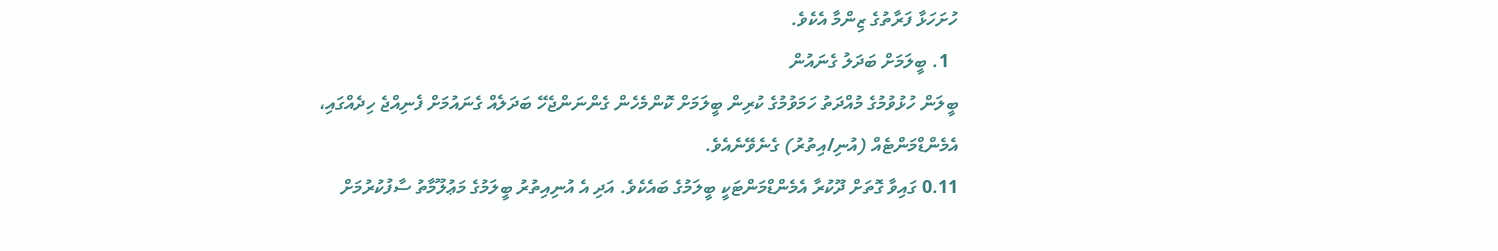ހުށަހަޅާ ފަރާތުގެ ޒިންމާ އެކެވެ.
  1. ބީލަމަށް ބަދަލު ގެނައުން
ބީލަން ހުޅުވުމުގެ މުއްދަތު ހަމަވުމުގެ ކުރިން ބީލަމަށް ކޮންމެހެން ގެންނަންޖެހޭ ބަދަލެއް ގެނައުމަށް ފެނިއްޖެ ހިދެއްގައި، އެމެންޑްމަންޓެއް (އުނި/އިތުރު) ގެނެވޭނެއެވެ.
0.11 ގައިވާ ގޮތަށް ދޫކުރާ އެމެންޑްމަންޓަކީ ބީލަމުގެ ބައެކެވެ. އަދި އެ އުނިއިތުރު ބީލަމުގެ މަޢުލޫމާތު ސާފުކުރުމަށް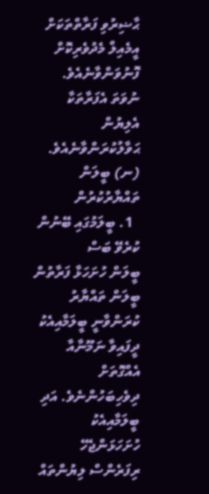ޙާޟިރުވި ފަރާތްތަކަށް އީމެއިލް މެދުވެރިކޮށް ފޮނުވަންވާނެއެވެ. ނުވަތަ އެފަރާތަކާ އެލިޔުން ޙަވާލުކުރަންވާނެއެވެ.
(ނ) ބީލަން ތައްޔާރުކުރުން
  1. ބީލަމުގައި ބޭނުން ކުރެވޭ ބަސް
ބީލަން ހުށަހަޅާ ފަރާތުން ބީލަން ތައްޔާރު ކުރަންވާނީ ބީލަމާއިއެކު ދީފައިވާ ނަމޫނާއާ އެއްގޮތަށް ދިވެހިބަހުންނެވެ. އަދި ބީލަމާއިއެކު ހުށަހަޅަންޖެހޭ ރިފަރެންސް ލިޔުންތައް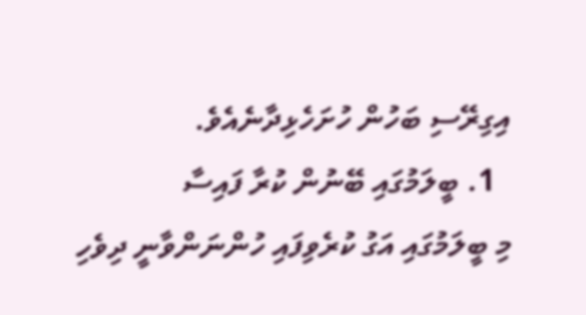އިގިރޭސި ބަހުން ހުށަހެޅިދާނެއެވެ.
  1. ބީލަމުގައި ބޭނުން ކުރާ ފައިސާ
މި ބީލަމުގައި އަގު ކުރެވިފައި ހުންނަންވާނީ ދިވެހި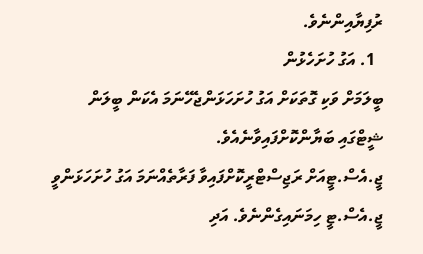ރުފިޔާއިންނެވެ.
  1. އަގު ހުށަހެޅުން
ބީލަމަށް ވަކި ގޮތަކަށް އަގު ހުށަހަޅަންޖެހޭނަމަ އެކަން ބީލަން ޝީޓްގައި ބަޔާންކޮށްފައިވާނެއެވެ.
ޖީ.އެސް.ޓީއަށް ރަޖިސްޓްރީކޮށްފައިވާ ފަރާތެއްނަމަ އަގު ހުށަހަޅަންވީ ޖީ.އެސް.ޓީ ހިމަނައިގެންނެވެ. އަދި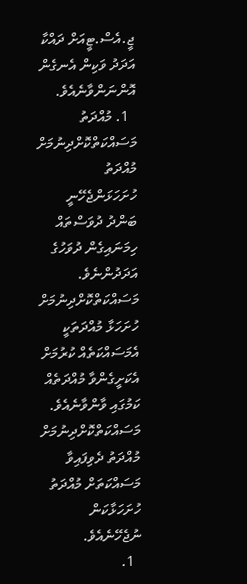ޖީ.އެސް.ޓީއަށް ދައްކާ އަދަދު ވަކިން އެނގެން އޮންނަންވާނެއެވެ.
  1. މުއްދަތު
މަސައްކަތްކޮށްދިނުމަށް މުއްދަތު ހުށަހަޅަންޖެހޭނީ ބަންދު ދުވަސްތައް ހިމަނައިގެން ދުވަހުގެ އަދަދުންނެވެ.
މަސައްކަތްކޮށްދިނުމަށް ހުށަހަޅާ މުއްދަތަކީ އެމަސައްކަތެއް ކުރުމަށް އެކަށީގެންވާ މުއްދަތެއް ކަމުގައި ވާންވާނެއެވެ.
މަސައްކަތްކޮށްދިނުމަށް މުއްދަތު ދެވިފައިވާ މަސައްކަތަށް މުއްދަތު ހުށަހަޅާކަން ނުޖެހޭނެއެވެ.
  1.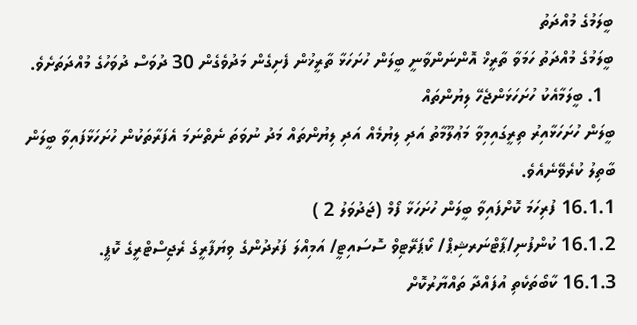ބީލަމުގެ މުއްދަތު
ބީލަމުގެ މުއްދަތު ހަމަވާ ތާރީޚް އޮންނަންވާނީ ބީލަން ހުށަހަޅާ ތާރީޚުން ފެށިގެން މަދުވެގެން 30 ދުވަސް ދުވަހުގެ މުއްދަތަށެވެ.
  1. ބީލަމާއެކު ހުށަހަޅަންޖެހޭ ލިޔުންތައް
ބީލަން ހުށަހަޅާއިރު ތިރީގައިމިވާ މަޢުލޫމާތު އަދި ލިޔުމެއް އަދި ލިޔުންތައް މަދު ނުވަތަ ނެތްނަމަ އެފަރާތަކުން ހުށަހަޅާފައިވާ ބީލަން ބާތިލު ކުރެވޭނެއެވެ.
16.1.1 ފުރިހަމަ ކޮށްފައިވާ ބީލަން ހުށަހަޅާ ފޯމް (ޖަދުވަލު 2 )
16.1.2 ކުންފުނި/ޕާޓްނަރޝިޕް/ ކޯޕަރޭޓިވް ސޮސައިޓީ/ އަމިއްލަ ފަރުދުންގެ ވިޔަފާރީގެ ރެޖިސްޓްރީގެ ކޮޕީ.
16.1.3 ކާބޯތަކެތި އުފައްދާ ތައްޔާރުކޮށް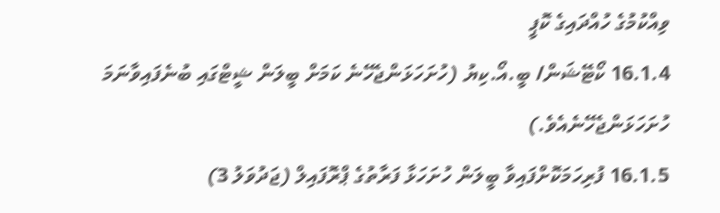ވިއްކުމުގެ ހުއްދައިގެ ކޮޕީ
16.1.4 ކޯޓޭޝަން/ ބީ.އޯ.ކިޔު (ހުށަހަޅަންޖެހޭނެ ކަމަށް ބީލަން ޝީޓްގައި ބުނެފައިވާނަމަ ހުށަހަޅަންޖެހޭނެއެވެ.)
16.1.5 ފުރިހަމަކޮށްފައިވާ ބީލަން ހުށަހަޅާ ފަރާތުގެ ޕްރޮފައިލް (ޖަދުވަލު 3)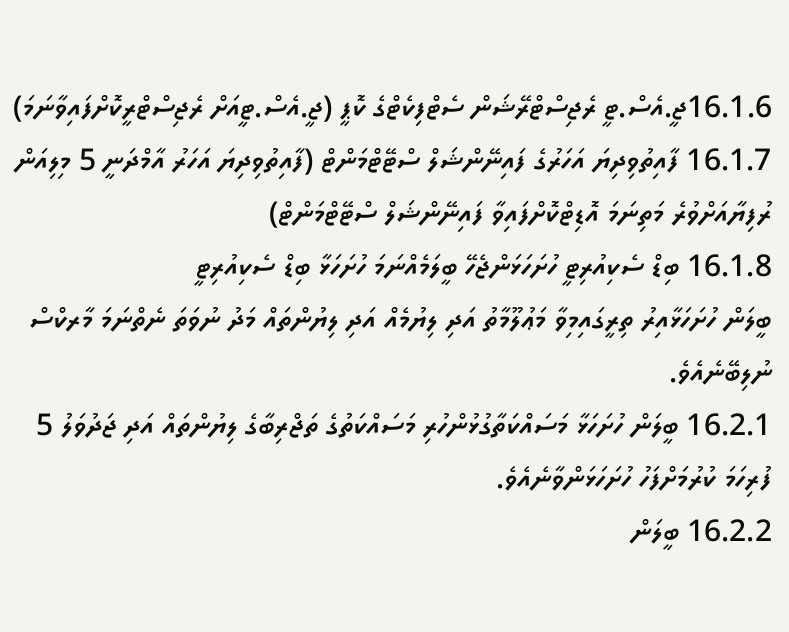16.1.6ޖީ.އެސް.ޓީ ރެޖިސްޓްރޭޝަން ސެޓްފިކެޓްގެ ކޮޕީ (ޖީ.އެސް.ޓީއަށް ރެޖިސްޓްރީކޮށްފައިވާނަމަ)
16.1.7 ފާއިތުވިދިޔަ އަހަރުގެ ފައިނޭންޝަލް ސްޓޭޓްމަންޓް (ފާއިތުވިދިޔަ އަހަރު އާމްދަނީ 5 މިލިއަން ރުފިޔާއަށްވުރެ މަތިނަމަ އޮޑިޓްކޮށްފައިވާ ފައިނޭންޝަލް ސްޓޭޓްމަންޓް)
16.1.8 ބިޑް ސެކިއުރިޓީ ހުށަހަޅަންޖެހޭ ބީލަމެއްނަމަ ހުށަހަޅާ ބިޑް ސެކިއުރިޓީ
ބީލަން ހުށަހަޅާއިރު ތިރީގައިމިވާ މަޢުލޫމާތު އަދި ލިޔުމެއް އަދި ލިޔުންތައް މަދު ނުވަތަ ނެތްނަމަ މާރކްސް ނުލިބޭނެއެވެ.
16.2.1 ބީލަން ހުށަހަޅާ މަސައްކަތާގުޅުންހުރި މަސައްކަތުގެ ތަޖްރިބާގެ ލިޔުންތައް އަދި ޖަދުވަލު 5 ފުރިހަމަ ކުރުމަށްފަހު ހުށަހަޅަންވާނެއެވެ.
16.2.2 ބީލަން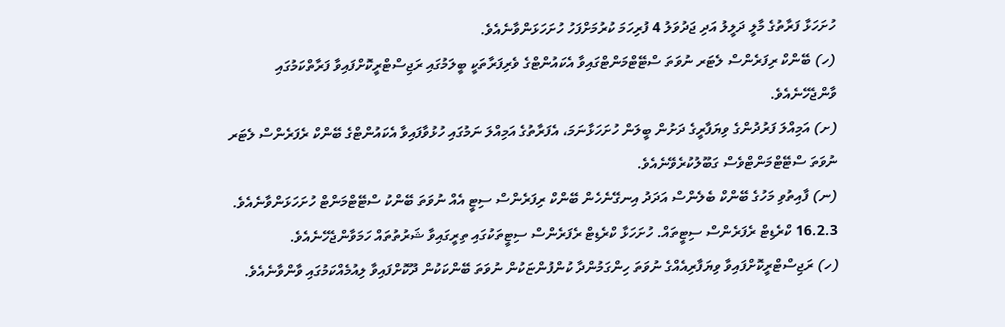ހުށަހަޅާ ފަރާތުގެ މާލީ ދަލީލު އަދި ޖަދުވަލު 4 ފުރިހަމަ ކުރުމަށްފަހު ހުށަހަޅަންވާނެއެވެ.
(ހ) ބޭންކް ރިފަރެންސް ލެޓަރ ނުވަތަ ސްޓޭޓްމަންޓްގައިވާ އެކައުންޓްގެ ވެރިފަރާތަކީ ބީލަމުގައި ރަޖިސްޓްރީކޮށްފައިވާ ފަރާތްކަމުގައި ވާންޖެހޭނެއެވެ.
(ށ) އަމިއްލަ ފަރުދުންގެ ވިޔަފާރީގެ ދަށުން ބީލަން ހުށަހަޅާނަމަ، އެފަރާތުގެ އަމިއްލަ ނަމުގައި ހުޅުވާފައިވާ އެކައުންޓްގެ ބޭންކް ރެފަރެންސް ލެޓަރ ނުވަތަ ސްޓޭޓްމަންޓްވެސް ގަބޫލުކުރެވޭނެއެވެ.
(ނ) ފާއިތުވި މަހުގެ ބޭންކް ބެލެންސް އަދަދު އިނގޭނެހެން ބޭންކް ރިފަރެންސް ސިޓީ އެއް ނުވަތަ ބޭންކު ސްޓޭޓްމަންޓް ހުށަހަޅަންވާނެއެވެ.
16.2.3 ކްރެޑިޓް ރެފަރެންސް ސިޓީތައް. ހުށަހަޅާ ކްރެޑިޓް ރެފަރެންސް ސިޓީތަކުގައި ތިރީގައިވާ ޝަރުތުތައް ހަމަވާންޖެހޭނެއެވެ.
(ހ) ރަޖިސްޓްރީކޮށްފައިވާ ވިޔަފާރިއެއްގެ ނުވަތަ ހިންގަމުންދާ ކުންފުންޏަކުން ނުވަތަ ބޭންކަކުން ދޫކޮށްފައިވާ ލިއުމެއްކަމުގައި ވާންވާނެއެވެ.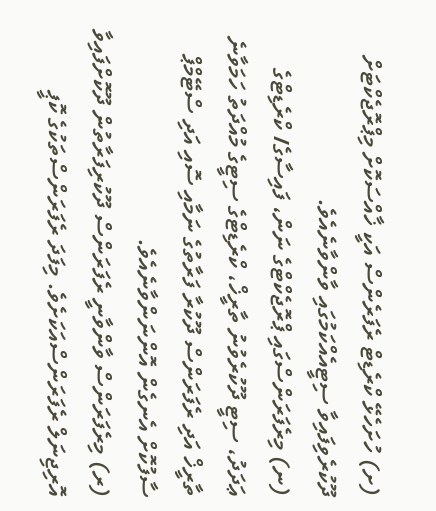(ށ) ހުށަހެޅޭ ކްރެޑިޓް ރެފަރެންސް އަކީ ޚާއްސަކޮށް މިޕްރޮޖެކްޓަށް ދޫކުރެވިފައިވާ ސިޓީއެއްކަމުގައި ވާންވާނެއެވެ.
(ނ) މިރެފަރަންސްގައި ޕްރޮޖެކްޓްގެ ނަން، ފައިސާގެ/ ކްރެޑިޓްގެ ޢަދަދު، ސިޓީ ދޫކުރެވުނު ތާރީޚް، ކްރެޑިޓްގެ ސިޓީގެ މުއްދަތު ހަމަވާނެ ތާރީޚް އަދި ރެފަރަންސް ދޫކުރާ ފަރާތުގެ ނަމާއި ސޮއި އަދި ސްޓޭމްޕް ސާފުކޮށް އެނގެން އޮންނަންވާނެއެވެ.
(ރ) މިރެފަރަންސް ވާންވާނީ ރެފަރަންސް ދޫކުރިފަރާތުން ދޫކޮށްފައިވާ އޮރިޖިނަލް ރެފަރަންސްއަކަށެވެ. މިފަދަ ރެފަރަންސްތަކުގެ ކޮޕީ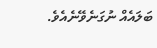ބަލައެއް ނުގަނެވޭނެއެވެ.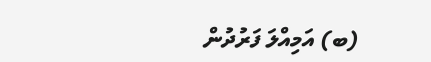(ބ) އަމިއްލަ ފަރުދުން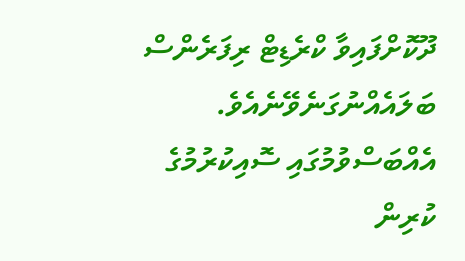ދޫކޮށްފައިވާ ކްރެޑިޓް ރިފަރެންސް ބަލައެއްނުގަނެވޭނެއެވެ.
އެއްބަސްވުމުގައި ސޮއިކުރުމުގެ ކުރިން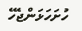ހުށަހަޅަންޖެހޭ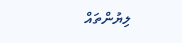ލިޔުންތައް